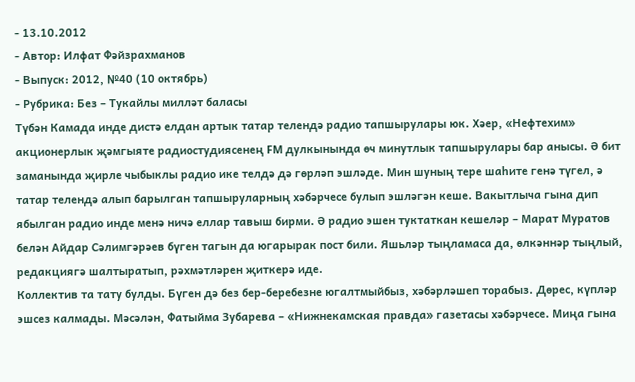- 13.10.2012
- Автор: Илфат Фәйзрахманов
- Выпуск: 2012, №40 (10 октябрь)
- Рубрика: Без – Тукайлы милләт баласы
Түбән Камада инде дистә елдан артык татар телендә радио тапшырулары юк. Хәер, «Нефтехим» акционерлык җәмгыяте радиостудиясенең FM дулкынында өч минутлык тапшырулары бар анысы. Ә бит заманында җирле чыбыклы радио ике телдә дә гөрләп эшләде. Мин шуның тере шаһите генә түгел, ә татар телендә алып барылган тапшыруларның хәбәрчесе булып эшләгән кеше. Вакытлыча гына дип ябылган радио инде менә ничә еллар тавыш бирми. Ә радио эшен туктаткан кешеләр – Марат Муратов белән Айдар Сәлимгәрәев бүген тагын да югарырак пост били. Яшьләр тыңламаса да, өлкәннәр тыңлый, редакциягә шалтыратып, рәхмәтләрен җиткерә иде.
Коллектив та тату булды. Бүген дә без бер-беребезне югалтмыйбыз, хәбәрләшеп торабыз. Дөрес, күпләр эшсез калмады. Мәсәлән, Фатыйма Зубарева – «Нижнекамская правда» газетасы хәбәрчесе. Миңа гына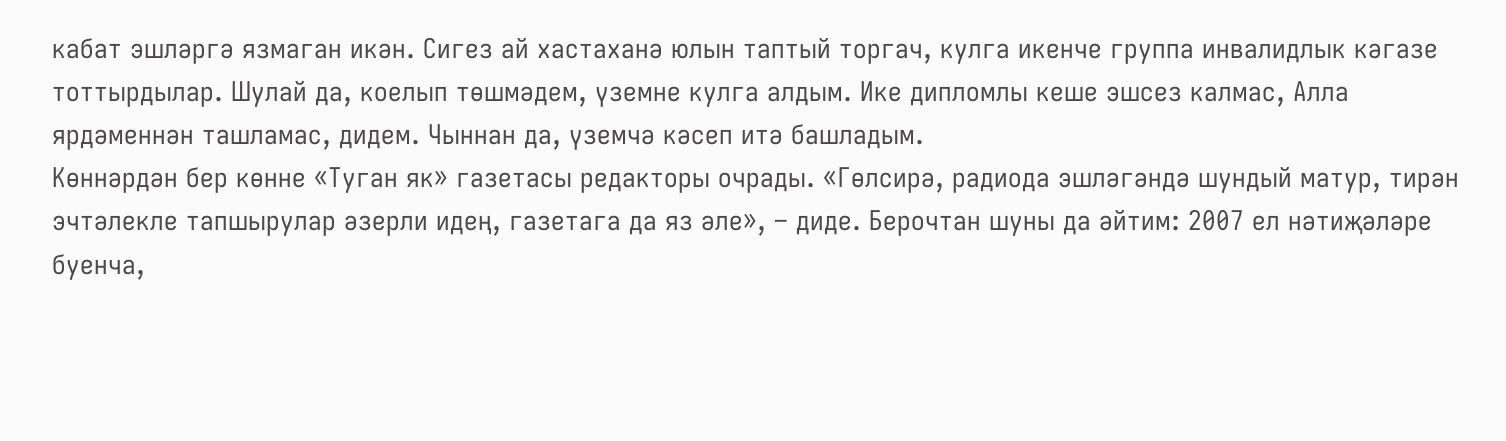кабат эшләргә язмаган икән. Сигез ай хастаханә юлын таптый торгач, кулга икенче группа инвалидлык кәгазе тоттырдылар. Шулай да, коелып төшмәдем, үземне кулга алдым. Ике дипломлы кеше эшсез калмас, Алла ярдәменнән ташламас, дидем. Чыннан да, үземчә кәсеп итә башладым.
Көннәрдән бер көнне «Туган як» газетасы редакторы очрады. «Гөлсирә, радиода эшләгәндә шундый матур, тирән эчтәлекле тапшырулар әзерли идең, газетага да яз әле», – диде. Берочтан шуны да әйтим: 2007 ел нәтиҗәләре буенча,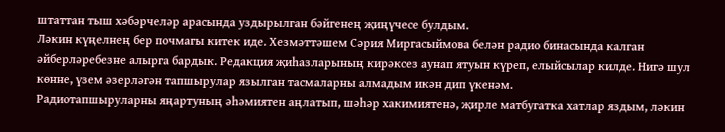штаттан тыш хәбәрчеләр арасында уздырылган бәйгенең җиңүчесе булдым.
Ләкин күңелнең бер почмагы китек иде. Хезмәттәшем Сәрия Миргасыймова белән радио бинасында калган әйберләребезне алырга бардык. Редакция җиһазларының кирәксез аунап ятуын күреп, елыйсылар килде. Нигә шул көнне, үзем әзерләгән тапшырулар язылган тасмаларны алмадым икән дип үкенәм.
Радиотапшыруларны яңартуның әһәмиятен аңлатып, шәһәр хакимиятенә, җирле матбугатка хатлар яздым, ләкин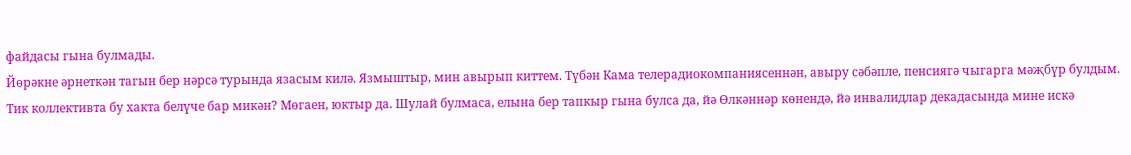файдасы гына булмады.
Йөрәкне әрнеткән тагын бер нәрсә турында язасым килә. Язмыштыр, мин авырып киттем. Түбән Кама телерадиокомпаниясеннән, авыру сәбәпле, пенсиягә чыгарга мәҗбүр булдым. Тик коллективта бу хакта белүче бар микән? Мөгаен, юктыр да. Шулай булмаса, елына бер тапкыр гына булса да, йә Өлкәннәр көнендә, йә инвалидлар декадасында мине искә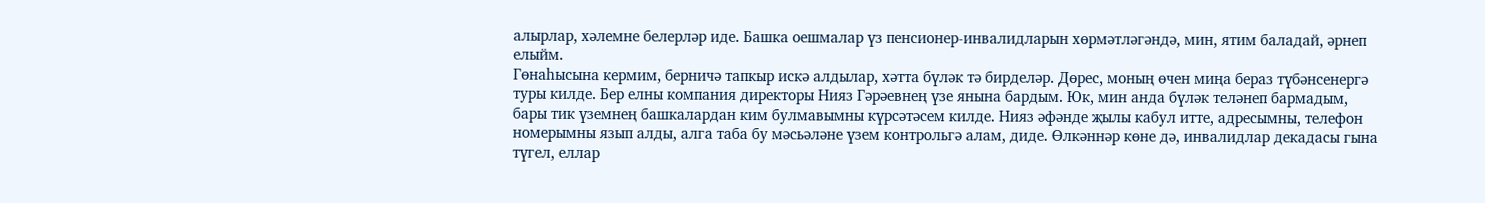алырлар, хәлемне белерләр иде. Башка оешмалар үз пенсионер-инвалидларын хөрмәтләгәндә, мин, ятим баладай, әрнеп елыйм.
Гөнаһысына кермим, берничә тапкыр искә алдылар, хәтта бүләк тә бирделәр. Дөрес, моның өчен миңа бераз түбәнсенергә туры килде. Бер елны компания директоры Нияз Гәрәевнең үзе янына бардым. Юк, мин анда бүләк теләнеп бармадым, бары тик үземнең башкалардан ким булмавымны күрсәтәсем килде. Нияз әфәнде җылы кабул итте, адресымны, телефон номерымны язып алды, алга таба бу мәсьәләне үзем контрольгә алам, диде. Өлкәннәр көне дә, инвалидлар декадасы гына түгел, еллар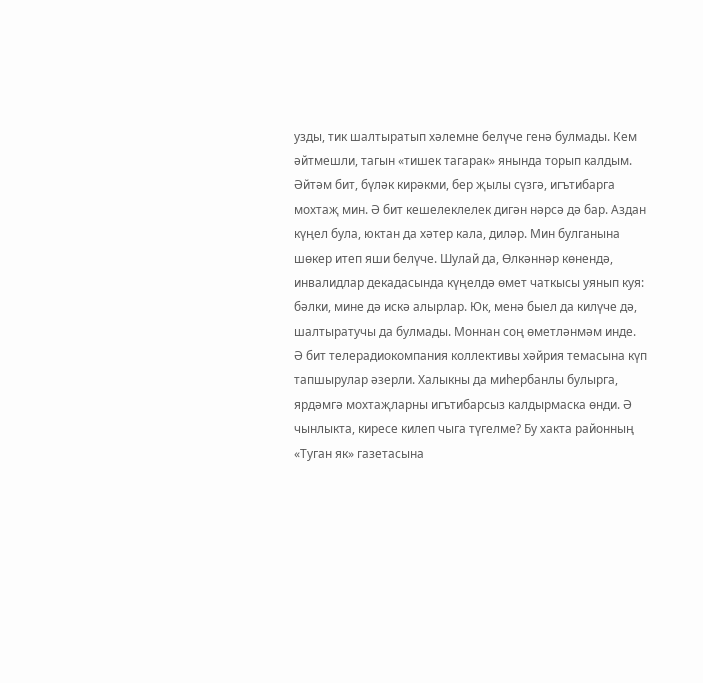узды, тик шалтыратып хәлемне белүче генә булмады. Кем әйтмешли, тагын «тишек тагарак» янында торып калдым.
Әйтәм бит, бүләк кирәкми, бер җылы сүзгә, игътибарга мохтаҗ мин. Ә бит кешелеклелек дигән нәрсә дә бар. Аздан күңел була, юктан да хәтер кала, диләр. Мин булганына шөкер итеп яши белүче. Шулай да, Өлкәннәр көнендә, инвалидлар декадасында күңелдә өмет чаткысы уянып куя: бәлки, мине дә искә алырлар. Юк, менә быел да килүче дә, шалтыратучы да булмады. Моннан соң өметләнмәм инде.
Ә бит телерадиокомпания коллективы хәйрия темасына күп тапшырулар әзерли. Халыкны да миһербанлы булырга, ярдәмгә мохтаҗларны игътибарсыз калдырмаска өнди. Ә чынлыкта, киресе килеп чыга түгелме? Бу хакта районның «Туган як» газетасына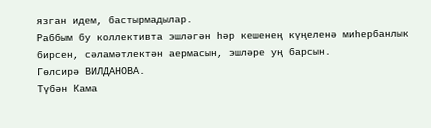язган идем, бастырмадылар.
Раббым бу коллективта эшләгән һәр кешенең күңеленә миһербанлык бирсен, сәламәтлектән аермасын, эшләре уң барсын.
Гөлсирә ВИЛДАНОВА.
Түбән Кама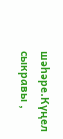шәһәре.Күңел сыкравы ,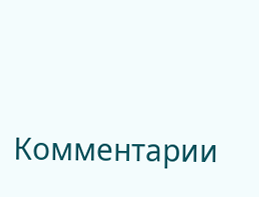Комментарии